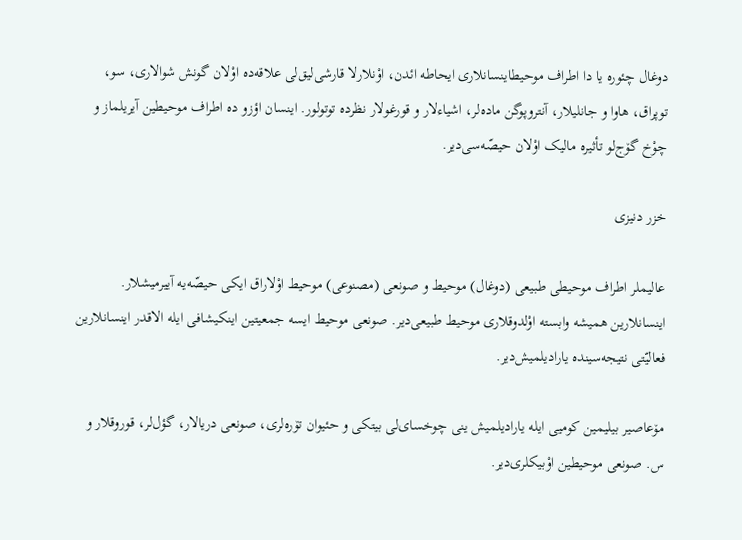دوغال چئوره یا دا اطراف موحیطاینسانلاری ایحاطه ائد‌ن، اوْنلارلا قارشی‌لیق‌لی علاقه‌ده اوْلان گونش شوالاری، سو، توپراق، هاوا و جانلیلار، آنتروپوگن ماده‌لر، اشیاءلار و قورغولار نظرده توتولور. اینسان اؤزو ده اطراف موحیطین آیریلماز و چوْخ گۆج‌لو تأثیره مالیک اوْلان حیصّه‌سی‌دیر.

خزر دنیزی

عالیملر اطراف موحیطی طبیعی (دوغال) موحیط و صونعی (مصنوعی) موحیط اوْلاراق ایکی حیصّه‌یه آییرمیشلار. اینسانلارین همیشه وابسته اوْلدوقلاری موحیط طبیعی‌دیر. صونعی موحیط ایسه جمعیتین اینکیشافی ایله الاقدر اینسانلارین فعالیّتی نتیجه‌سینده یارادیلمیش‌دیر.

مۆعاصیر بیلیمین کومیی ایله یارادیلمیش ینی چوخسای‌لی بیتکی و حئیوان تۆره‌لری، صونعی دریالار، گؤل‌لر، قوروقلار و س. صونعی موحیطین اوْبیکلری‌دیر.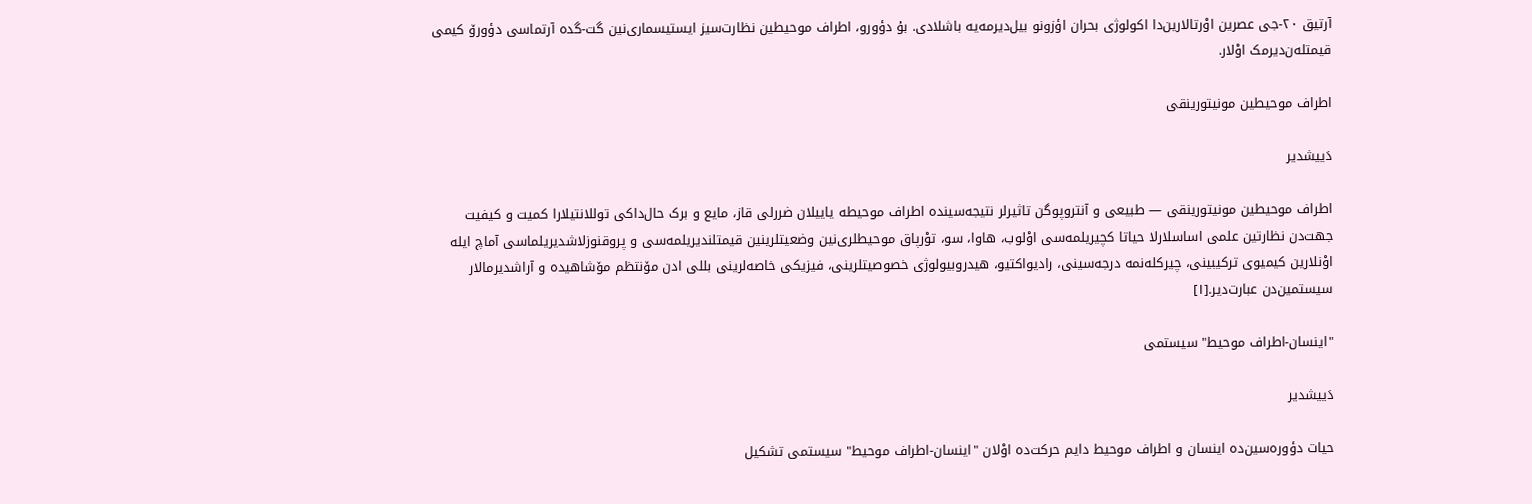آرتیق ۲۰-جی عصرین اوْرتالارین‌دا اکولوژی بحران اؤزونو بیل‌دیرمه‌یه باشلادی. بۇ دؤورو، اطراف موحیطین نظارت‌سیز ایستیسماری‌نین گت-گده آرتماسی دؤورۆ کیمی قیمتله‌ن‌دیرمک اوْلار.

اطراف موحیطین مونیتورینقی

دَییشدیر

اطراف موحیطین مونیتورینقی — طبیعی و آنتروپوگن تاثیرلر نتیجه‌سینده اطراف موحیطه یاییلان ضررلی قاز، مایع و برک حال‌داکی توللانتیلارا کمیت و کیفیت جهت‌دن نظارتین علمی اساسلارلا حیاتا کچیریلمه‌سی اوْلوب، هاوا، سو، توْرپاق موحیطلری‌نین وضعیتلرینین قیمتلندیریلمه‌سی و پروقنوزلاشدیریلماسی آماچ ایله اوْنلارین کیمیوی ترکیبینی، چیرکله‌نمه درجه‌سینی، رادیواکتیو، هیدروبیولوژی خصوصیتلرینی، فیزیکی خاصه‌لرینی بللی اد‌ن مۆنتظم مۆشاهیده و آراشدیرمالار سیستمین‌دن عبارت‌دیر.[۱]

"اینسان-اطراف موحیط" سیستمی

دَییشدیر

حیات دؤوره‌سین‌ده اینسان و اطراف موحیط دایم حرکت‌ده اوْلان "اینسان-اطراف موحیط" سیستمی تشکیل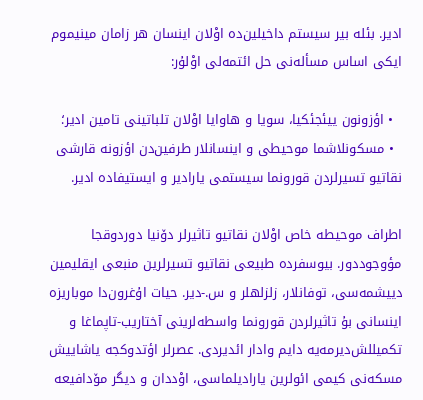ادیر. بئله بیر سیستم داخیلین‌ده اوْلان اینسان هر زامان مینیموم ایکی اساس مسأله‌نی حل ائتمه‌لی اوْلۇر:

  • اؤزونون ییئجئکیا، سویا و هاوایا اوْلان تلباتینی تامین ادیر؛
  • مسکونلاشما موحیطی و اینسانلار طرفین‌دن اؤزونه قارشی نقاتیو تسیرلردن قورونما سیستمی یارادیر و ایستیفاده ادیر.

اطراف موحیطه خاص اوْلان نقاتیو تاثیرلر دۆنیا دوردوقجا مؤوجوددور. بیوسفرده طبیعی نقاتیو تسیرلرین منبعی ایقلیمین دییشمه‌سی، توفانلار، زلزلهلر و س.-دیر. حیات اۇغرون‌دا موباریزه اینسانی بۇ تاثیرلردن قورونما واسطه‌لرینی آختاریب-تاپماغا و تکمیللش‌دیرمه‌یه دایم وادار ائدیردی. عصرلر اؤتدوکجه یاشاییش مسکه‌نی کیمی ائولرین یارادیلماسی، اوْددان و دیگر مۆدافیعه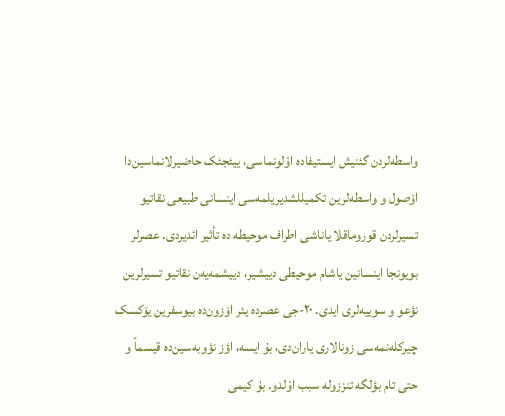واسطه‌لردن گئنیش ایستیفاده اوْلونماسی، ییئجئک حاضیرلانماسین‌دا اۆصول و واسطه‌لرین تکمیللشدیریلمه‌سی اینسانی طبیعی نقاتیو تسیرلردن قوروماقلا یاناشی اطراف موحیطه ده تأثیر ائدیردی. عصرلر بویونجا اینسانین یاشام موحیطی دییشیر، دییشمه‌یه‌ن نقاتیو تسیرلرین نؤعو و سوییه‌لری ایدی. ۲۰-جی عصرده یئر اۆزون‌ده بیوسفرین یۆکسک چیرکله‌نمه‌سی زونالاری یاران‌دی، بۇ ایسه، اؤز نؤوبه‌سین‌ده قیسماً و حتی تام بؤلگه تنززوله سبب اوْلدو. بۇ کیمی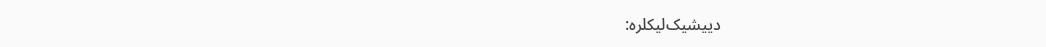دییشیک‌لیکلره: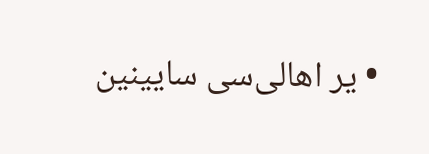• یر اهالی‌سی سایینین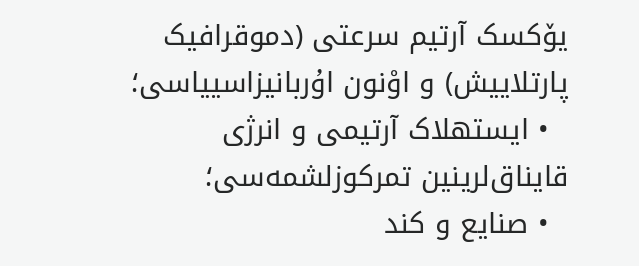یۆکسک آرتیم سرعتی (دموقرافیک پارتلاییش) و اوْنون اۇربانیزاسییاسی؛
  • ایستهلاک آرتیمی و انرژی قایناق‌لرینین تمرکوزلشمه‌سی؛
  • صنایع و کند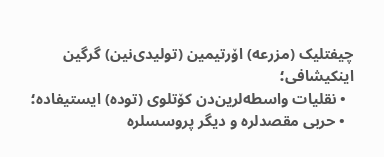چیفتلیک (مزرعه) اۆرتیمین (تولیدی‌نین) گرگین اینکیشافی؛
  • نقلیات واسطه‌لرین‌دن کۆتلوی (توده) ایستیفاده؛
  • حربی مقصدلره و دیگر پروسسلره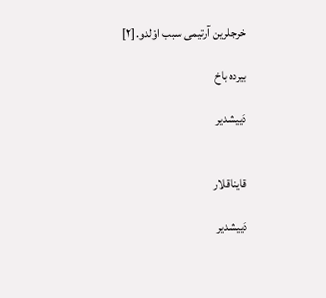خرجلرین آرتیمی سبب اوْلدو.[۲]

بیرده باخ

دَییشدیر


قایناقلار

دَییشدیر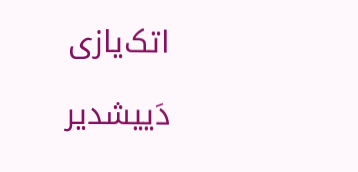اتک‌یازی

دَییشدیر